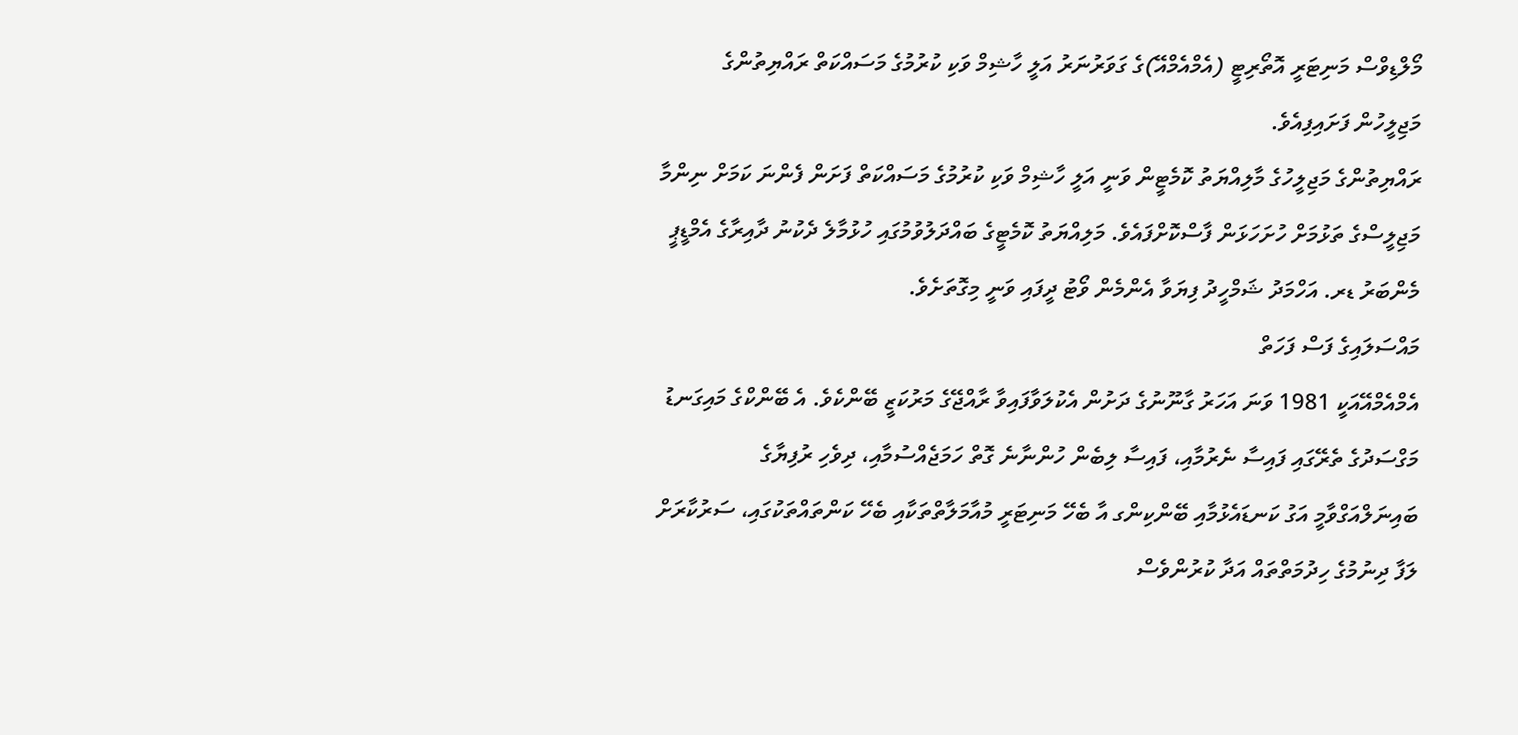މޯލްޑިވްސް މަނިޓަރީ އޮތޯރިޓީ (އެމްއެމްއޭ)ގެ ގަވަރުނަރު އަލީ ހާޝިމް ވަކި ކުރުމުގެ މަސައްކަތް ރައްޔިތުންގެ މަޖިލީހުން ފަށައިފިއެވެ.
ރައްޔިތުންގެ މަޖިލީހުގެ މާލިއްޔަތު ކޮމެޓީން ވަނީ އަލީ ހާޝިމް ވަކި ކުރުމުގެ މަސައްކަތް ފަށަން ފެންނަ ކަމަށް ނިންމާ މަޖިލީސްގެ ތަޅުމަށް ހުށަހަޅަން ފާސްކޮށްފައެވެ. މަލިއްޔަތު ކޮމެޓީގެ ބައްދަލުވުމުގައި ހުޅުމާލެ ދެކުނު ދާއިރާގެ އެމްޑީޕީ މެންބަރު ޑރ. އަހްމަދު ޝަމްހީދު ފިޔަވާ އެންމެން ވޯޓު ދީފައި ވަނީ މިގޮތަށެވެ.
މައްސަލައިގެ ފަސް ފަހަތް
އެމްއެމްއޭއަކީ 1981 ވަނަ އަހަރު ގާނޫނުގެ ދަށުން އެކުލަވާފައިވާ ރާއްޖޭގެ މަރުކަޒީ ބޭންކެވެ. އެ ބޭންކްގެ މައިގަނޑު މަގްސަދުގެ ތެރޭގައި ފައިސާ ނެރުމާއި، ފައިސާ ލިބެން ހުންނާނެ ގޮތް ހަމަޖެއްސުމާއި، ދިވެހި ރުފިޔާގެ ބައިނަލްއަގްވާމީ އަގު ކަނޑައެޅުމާއި ބޭންކިންގ އާ ބެހޭ މަނިޓަރީ މުއާމަލާތްތަކާއި ބެހޭ ކަންތައްތަކުގައި، ސަރުކާރަށް ލަފާ ދިނުމުގެ ހިދުމަތްތައް އަދާ ކުރުންވެސް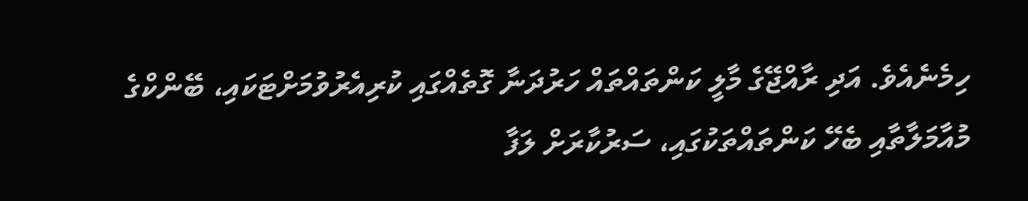ހިމެނެއެވެ. އަދި ރާއްޖޭގެ މާލީ ކަންތައްތައް ހަރުދަނާ ގޮތެއްގައި ކުރިއެރުވުމަށްޓަކައި، ބޭންކްގެ މުއާމަލާތާއި ބެހޭ ކަންތައްތަކުގައި، ސަރުކާރަށް ލަފާ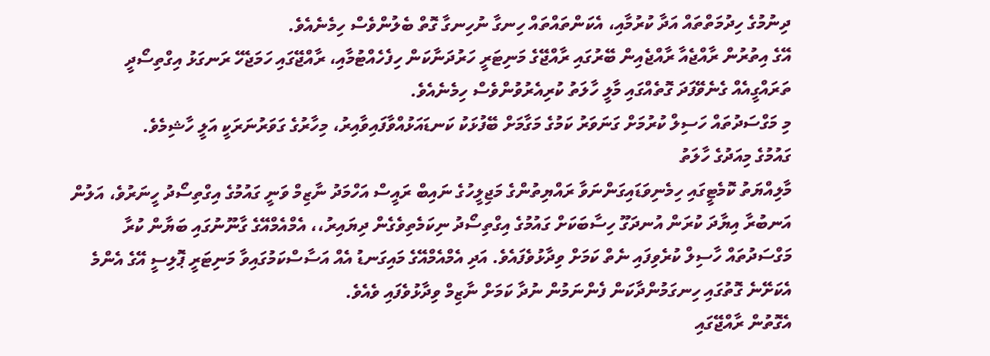ދިނުމުގެ ހިދުމަތްތައް އަދާ ކުރުމާއި، އެކަންތައްތައް ހިނގާ ނުހިނގާ ގޮތް ބެލުންވެސް ހިމެނެއެވެ.
އޭގެ އިތުރުން ރާއްޖެއާ ރާއްޖެއިން ބޭރުގައި ރާއްޖޭގެ މަނިޓަރީ ހަރުދަނާކަން ހިފެހެއްޓުމާއި، ރާއްޖޭގައި ހަމަޖެހޭ ރަނގަޅު އިގްތިސޯދީ ތަރައްގީއެއް ގެނެވޭފަދަ ގޮތެއްގައި މާލީ ހާލަތު ކުރިއެރުވުންވެސް ހިމެނެއެވެ.
މި މަގްސަދުތައް ހަސިލް ކުރުމަށް ގަނަވަރު ކަމުގެ މަގާމަށް ބޭފުޅަކު ކަނޑައަޅުއްވާފައިވާއިރު، މިހާރުގެ ގަވަރުނަރަކީ އަލީ ހާޝިމެވެ.
ގައުމުގެ މިއަދުގެ ހާލަތު
މާލިއްޔަތު ކޮމެޓީގައި ހިމެނިވަޑައިގަންނަވާ ރައްޔިތުންގެ މަޖިލީހުގެ ނައިބް ރައީސް އަހްމަދު ނާޒިމް ވަނީ ގައުމުގެ އިގްތިސޯދު ހީނަރުވެ، އަލުން އަނބުރާ އިޔާދަ ކުރަން އުނދަގޫ ހިސާބަކަށް ގައުމުގެ އިގްތިސޯދު ނިކަމެތިވެގެން ދިޔައިރު،، އެމްއެމްއޭގެ ގާނޫނުގައި ބަޔާން ކުރާ މަގްސަދުތައް ހާސިލް ކުރެވިފައި ނެތް ކަމަށް ވިދާޅުވެފައެވެ. އަދި އެމްއެމްއޭގެ މައިގަނޑު އެއް އަސާސްކަމުގައިވާ މަނިޓަރީ ޕޮލިސީ އޭގެ އެންމެ އެކަށޭނެ ގޮތުގައި ހިނގަމުންދާކަން ފެންނަމުން ނުދާ ކަމަށް ނާޒިމް ވިދާޅުވެފައި ވެއެވެ.
އެގޮތުން ރާއްޖޭގައި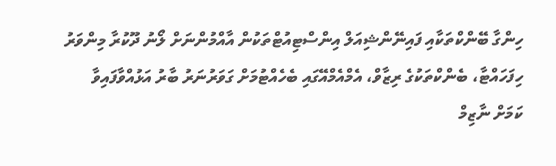ހިންގާ ބޭންކްތަކާއި ފައިނޭންޝިއަލް އިންސްޓިއުޓްތަކުން އާއްމުންނަށް ލޯނު ދޫކުރާ މިންވަރު ހިފަހައްޓާ، ބެންކްތަކުގެ ރިޒާވް، އެމްއެމްއޭގައި ބެހެއްޓުމަށް ގަވަރުނަރު ބާރު އަޅުއްވާފައިވާ ކަމަށް ނާޒިމް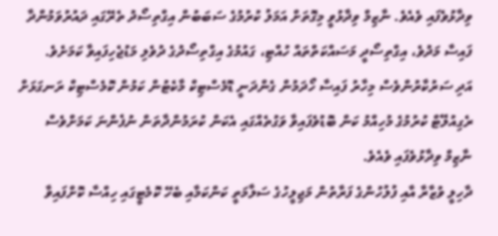ވިދާޅުވެފައި ވެއެވެ. ނާޒިމް ވިދާޅުވީ މިގޮތަށް އަމަލު ކުރުމުގެ ސަބަބުން އިގްތިސޯދު ތެރޭގައި ދައުރުވަމުންދާ ފައިސާ މަދުވެ، އިގްތިސޯދީ މަސައްކަތްތައް ހުއްޓި، ގައުމުގެ އިގްތިސޯދުގެ ދުވެލި މަޑުޖެހިފައިވާ ކަމަށެވެ.
އަދި ސަރުކާރުންވެސް މިހާރު ފައިސާ ހޯދަމުން ގެންދަނީ ޑޮމެސްޓިކް މާކެޓުން ކަމުން ކޮމެސްޓިކް ރަނގަޅަށް ރެގިއުލޭޓް ކުރުމުގެ މުހިއްމު ކަން ބޮޑުވެފައިވާ ވަގުތެއްގައި އެކަން ކުރަމުންދާތަން ނުފެންނަ ކަމަށްވެސް ނާޒިމް ވިދާޅުވެފައި ވެއެވެ.
ދާހިލީ ވުޒާރާ އާއި ފުލުހުންގެ ފަރާތުން މަޖިލީހުގެ ސަލާމަތީ ކަންކަމާއި ބެހޭ ކޮމެޓީގައި ހިއްސާ ކޮށްފައިވާ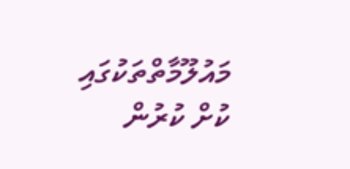މައުލޫމާތްތަކުގައި ކުށް ކުރުން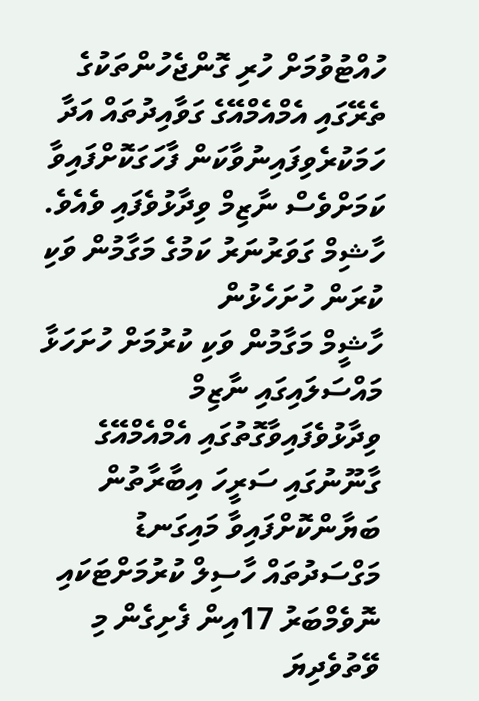ހުއްޓުވުމަށް ހުރި ގޮންޖެހުންތަކުގެ ތެރޭގައި އެމްއެމްއޭގެ ގަވާއިދުތައް އަދާ ހަމަކުރެވިފައިނުވާކަން ފާހަގަކޮށްފައިވާ ކަމަށްވެސް ނާޒިމް ވިދާޅުވެފައި ވެއެވެ.
ހާޝިމް ގަވަރުނަރު ކަމުގެ މަގާމުން ވަކި ކުރަން ހުށަހެޅުން
ހާޝީމް މަގާމުން ވަކި ކުރުމަށް ހުށަހަޅާ މައްސަލައިގައި ނާޒިމް ވިދާޅުވެފައިވާގޮތުގައި އެމްއެމްއޭގެ ގާނޫނުގައި ސަރީހަ އިބާރާތުން ބަޔާންކޮށްފައިވާ މައިގަނޑު މަގްސަދުތައް ހާސިލް ކުރުމަށްޓަކައި ނޮވެމްބަރު 17އިން ފެށިގެން މި ވޭތުވެދިޔަ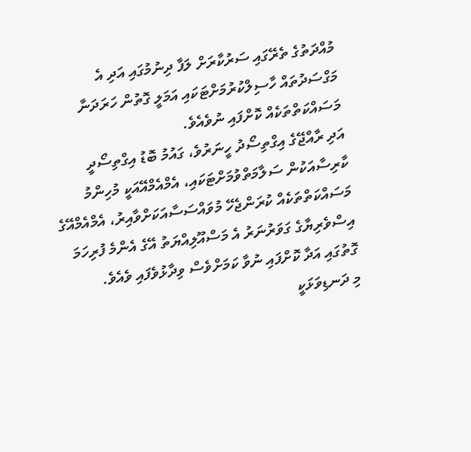މުއްދަތުގެ ތެރޭގައި ސަރުކާރަށް ލަފާ ދިނުމުގައި އަދި އެ މަގްސަދުތައް ހާސިލްކުރުމަށްޓަކައި އަމަލީ ގޮތުން ހަރަދަނާ މަސައްކަތްތަކެއް ކޮށްފައި ނުވެއެވެ.
އަދި ރާއްޖޭގެ އިގްތިސޯދު ހީނަރުވެ، ގައުމު ބޮޑު އިގްތިސޯދީ ކާރިސާއަކުން ސަލާމަތްވުމަށްޓަކައި، އެމްއެމްއޭއަކީ މުހިންމު މަސައްކަތްތަކެއް ކުރަންޖެހޭ މުވައްސަސާއަކަށްވާއިރު، އެމްއެމްއޭގެ އިސްވެރިޔާގެ ގަވަރުނަރު އެ މަސްއޫލިއްޔަތު އޭގެ އެންމެ ފުރިހަމަ ގޮތުގައި އަދާ ކޮށްފައި ނުވާ ކަމަށްވެސް ވިދާޅުވެފައި ވެއެވެ.
މި ދަނޑިވަޅަކީ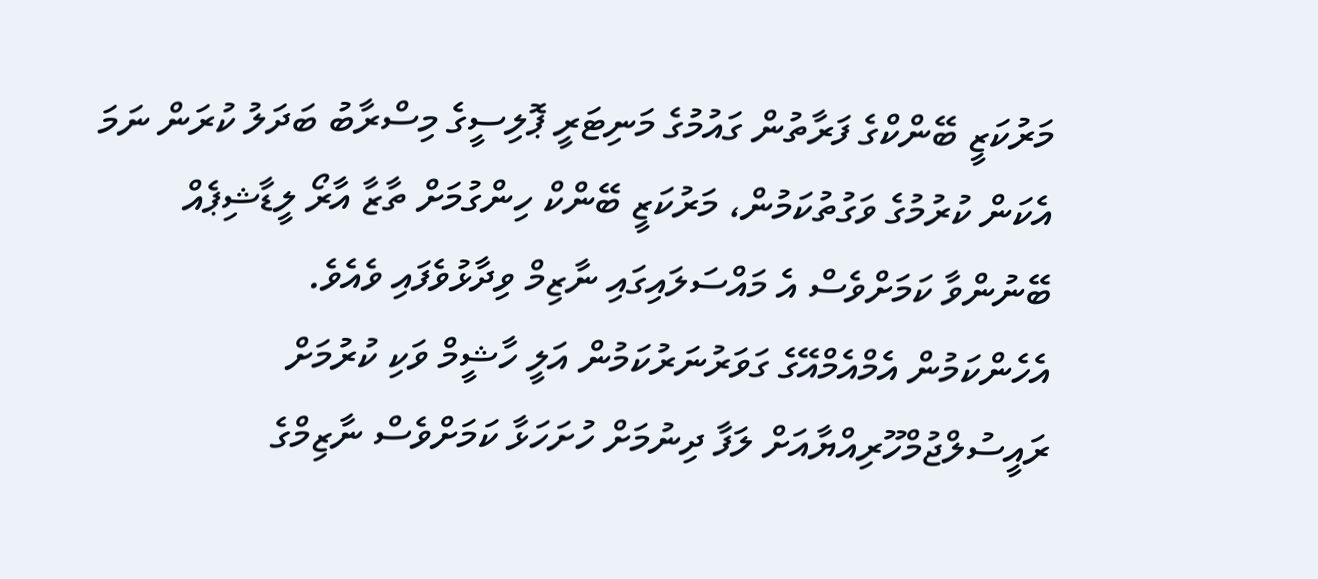މަރުކަޒީ ބޭންކްގެ ފަރާތުން ގައުމުގެ މަނިޓަރީ ޕޮލިސީގެ މިސްރާބު ބަދަލު ކުރަން ނަމަ އެކަން ކުރުމުގެ ވަގުތުކަމުން، މަރުކަޒީ ބޭންކް ހިންގުމަށް ތާޒާ އާރޯ ލީޑާޝިޕެއް ބޭނުންވާ ކަމަށްވެސް އެ މައްސަލައިގައި ނާޒިމް ވިދާޅުވެފައި ވެއެވެ.
އެހެންކަމުން އެމްއެމްއޭގެ ގަވަރުނަރުކަމުން އަލީ ހާޝީމް ވަކި ކުރުމަށް ރައީސުލްޖުމްހޫރިއްޔާއަށް ލަފާ ދިނުމަށް ހުށަހަޅާ ކަމަށްވެސް ނާޒިމްގެ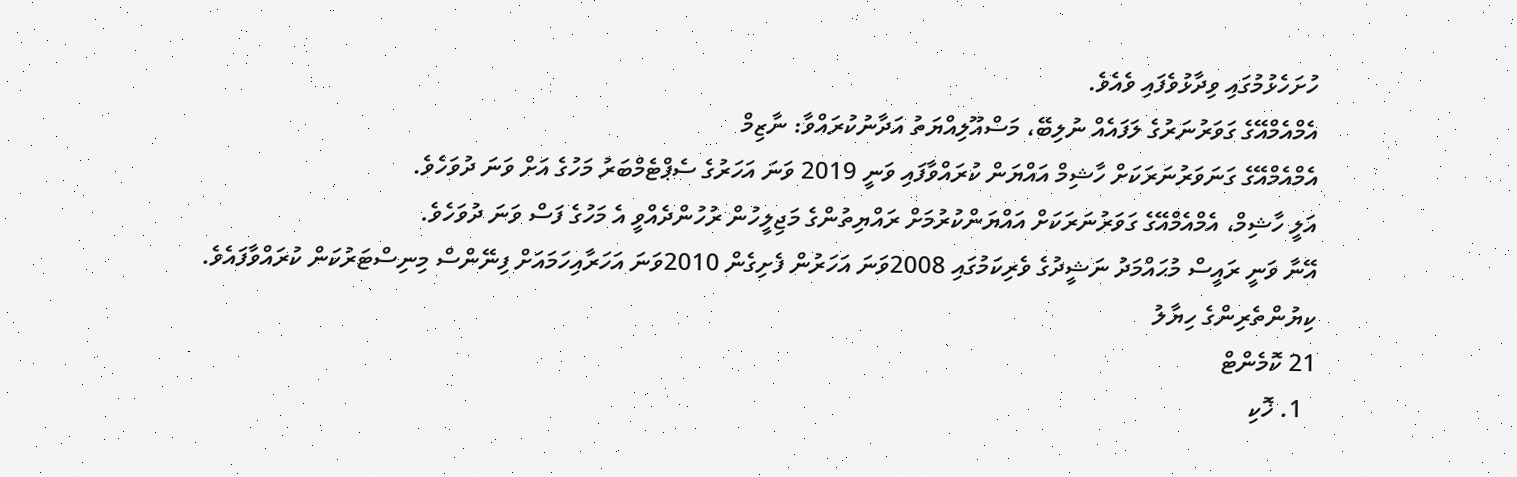ހުށަހެޅުމުގައި ވިދާޅުވެފައި ވެއެވެ.
އެމްއެމްއޭގެ ގަވަރުނަރުގެ ލަފައެއް ނުލިބޭ، މަސްއޫލިއްޔަތު އަދާނުކުރައްވާ: ނާޒިމް
އެމްއެމްއޭގެ ގަނަވަރުނަރަކަށް ހާޝިމް އައްޔަން ކުރައްވާފައި ވަނީ 2019 ވަނަ އަހަރުގެ ސެޕްޓެމްބަރު މަހުގެ އަށް ވަނަ ދުވަހެވެ.
އަލީ ހާޝިމް، އެމްއެމްއޭގެ ގަވަރުނަރަކަށް އައްޔަންކުރުމަށް ރައްޔިތުންގެ މަޖިލީހުން ރުހުންދެއްވީ އެ މަހުގެ ފަސް ވަނަ ދުވަހެވެ.
އޭނާ ވަނީ ރައީސް މުޙައްމަދު ނަޝީދުގެ ވެރިކަމުގައި 2008ވަނަ އަހަރުން ފެށިގެން 2010ވަނަ އަހަރާއިހަމައަށް ފިނޭންސް މިނިސްޓަރުކަން ކުރައްވާފައެވެ.
ކިޔުންތެރިންގެ ހިޔާލު
21 ކޮމެންޓް
  1. ޚޮކި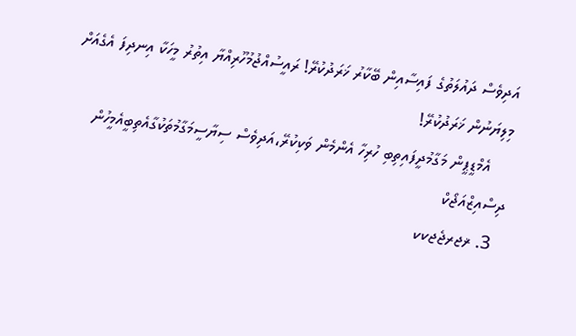އަދިވެސް ދައުލަތުގެ ފައިސާއިން ބޭކާރު ޚަރަދުކުރޭ! ރައީސުއްޖުމުހޫރިއްޔާ އިތުރު މީހަކާ އިނދިފަ އެގެއަށް މިލިޔަނުން ޚަރަދުކުރޭ!
    އެމްޑީޕީން މަގާމުދީފައިތިބި ހުރިހާ އެންމެން ވަކިކުރޭ،އަދިވެސް ސިޔާސީމަގާމުތަކުގާއެތިބީއެމީހުން ދިސްއިޒްއަޖޯކް
  3. ޜޖރޖެޖކކ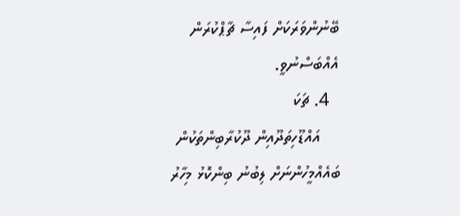ބޭނުންވަރަކަށް ފައިސާ ޗާޕްކުރަން އެއްބަސްނުވީ.
  4. ޗަކަ
    އައްޑޫހިތަދޫއިން ދޫކުރާބިންތަކުން ބައެއްމީހުންނަށް ލިބުނު ބިންކޮޅު މިހާރު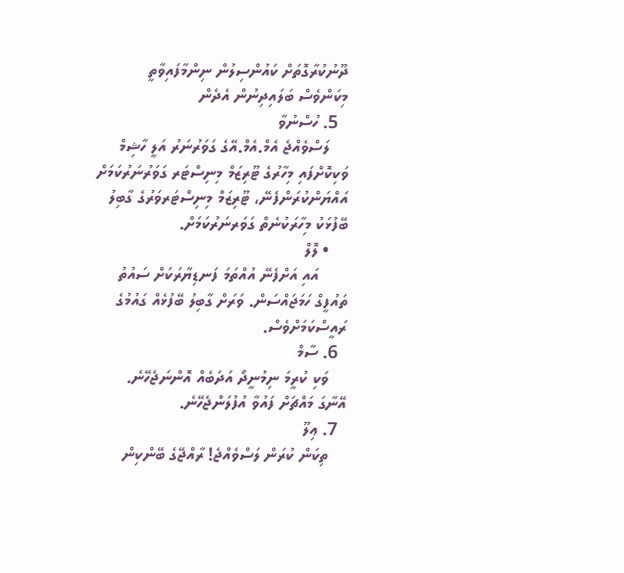ދޫނުކުރާގޮތަށް ކައުންސިލުން ނިންމާފައިވާތީ މިކަންވެސް ބަލައިދިނުން އެދެން
  5. ހުސްނުވާ
    ލަސްވެއްޖެ އެމް.އެމް.އޭގެ ގަވަރުނަރު އަލީ ހާޝިމް ވަކިކޮށްފައި މިހާރުގެ ޓޫރިޒަމް މިނިސްޓަރ ގަވަރުނަރުކަމަށް އައްޔަންކުރަންފެނޭ، ޓޫރިޒަމް މިނިސްޓަރވަރުގެ ގާބިލު ބޭފުޅަކު މިހާރަކުނެތް ގަވަރނަރުކަމަށް.
    • ލޮލް
      އައި އަށްފެނޭ އުއްތަމަ ފަނޑިޔާރަކަށް ސައުތު ތައުފީގް ހަމަޖައްސަން. ވަރަށް ގާބިލު ބޭފުޅެއް ގައުމުގެ ރައީސްކަމަށްވެސް.
  6. ސާމް
    ވަކި ކުރީމަ ނިމުނީދޯ އަދަބެއް އޮންނަޖެހޭނެ. އޭނާގަ މައްޗަށް ފައުވާ އުފުލަންޖެހޭނެ.
  7. ޢިލޫ
    ތިކަން ކުރަން ލަސްވެއްޖެ! ރާއްޖޭގެ ބޭންކިން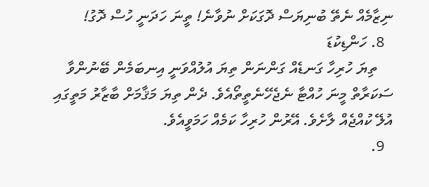ނިޒާމެއް ނެތޭ ބުނިޔަސް ދޮގަކަށް ނުވާނެ! ތީނަ ހަދަނީ ހުސް ދޮގު!
  8. ހަންޑިކުޑަ
    ތިޔަ ހުރިހާ ގަނޑެއް ގަންނަން ތިޔަ އުލުއްވަނީ އިނބަމެން ބޭނުންވާ ސަކަރާތް މީނަ ހުއްޓާ ނެޖެހޭނެތީތޯއެވެ. ދެން ތިޔަ މަޤާމަށް ބާޒާރު މަތީގައި އުލޭ ކުއްޖެއް ލާށެވެ. އޭރުން ހުރިހާ ކަމެއް ހަމަވީއެވެ.
  9.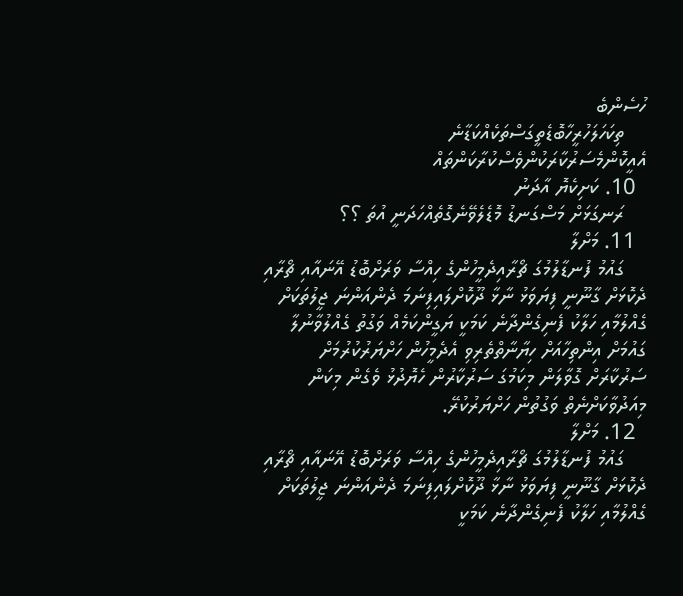ހުސެންބެ
    ތިކަހަލަހުރީހާބޮޑެތީގަސްތަކެއްކަޑާނެ އެއީކޮންމެސަރުކާރަކުންވެސްކުރާކަންތައް
  10. ކަށިކެޔޮ އާދަނު
    ރަނގަޅަށް މަސްގަނޑު މޮޑެލެވޭނެގޮތެއްހަދަނީ އުތަ ؟؟
  11. މަށްލާ
    ގައުމު ފުނޑާލުމުގަ ޗޯރާއިދެމީހުންގެ ހިއްސާ ވަރަށްބޮޑު އޭނައާއި ޗޯރާއި ދެކޮޅަށް ގާނޫނީ ފިޔަވަޅު ނާޅާ ދޫކޮށްލައިފިނަމަ ދެންއަންނަ ޖީލުތަކަށް ގެއްލުމާއި ހަލާކު ފެނިގެންދާނެ ކަމަކީ ޔަގީންކަމެއް ވަގުތު ގެއްލުވާނުލާ ގައުމަށް އިންތިހާއަށް ހިޔާނާތްތެރިވި އެދެމީހުން ހަށްޔަރުކުރުމަށް ސަރުކާރަށް ގޮވާލަން މިކަމުގަ ސަރުކާރުން ހެޔޮދުޅު ވެގެން މިކަން މިއަދުވާކަށްނެތް ވަގުތުން ހަށްޔަރުކުރޭ.
  12. މަށްލާ
    ގައުމު ފުނޑާލުމުގަ ޗޯރާއިދެމީހުންގެ ހިއްސާ ވަރަށްބޮޑު އޭނައާއި ޗޯރާއި ދެކޮޅަށް ގާނޫނީ ފިޔަވަޅު ނާޅާ ދޫކޮށްލައިފިނަމަ ދެންއަންނަ ޖީލުތަކަށް ގެއްލުމާއި ހަލާކު ފެނިގެންދާނެ ކަމަކީ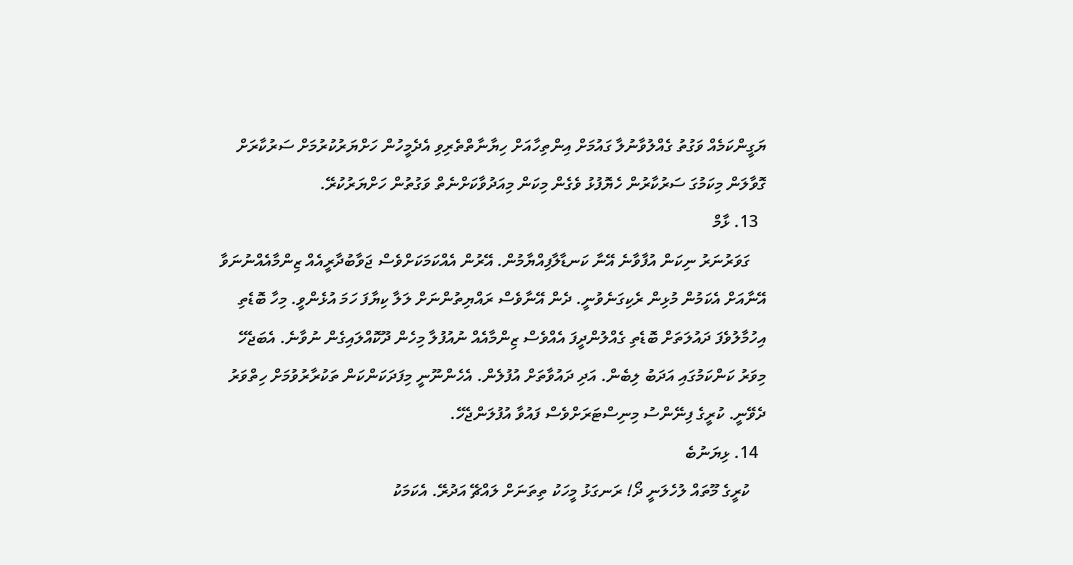ޔަގީންކަމެއް ވަގުތު ގެއްލުވާނުލާ ގައުމަށް އިންތިހާއަށް ހިޔާނާތްތެރިވި އެދެމީހުން ހަށްޔަރުކުރުމަށް ސަރުކާރަށް ގޮވާލަން މިކަމުގަ ސަރުކާރުން ހެޔޮފުޅު ވެގެން މިކަން މިއަދުވާކަށްނެތް ވަގުތުން ހަށްޔަރުކުރޭ.
  13. ޅާމް
    ގަވަރުނަރު ނިކަން އުފާވާނެ އޭނާ ކަނޑާލާފިއްޔާމުން. އޭރުން އެއްކަމަކަށްވެސް ޖަވާބުދާރީއެއް ޒިންމާއެއްނުނަވާ އޭނާއަށް އެކަމުން މުޅިން ރެކިގަނެވުނީ. ދެން އޭނާވެސް ރައްޔިތުންނަށް ލަލާ ކިޔާފަ ހަމަ އުޅެންވީ. މިހާ ބޮޑެތި އިހުމާލުވެފަ ދައުލަތަށް ބޮޑެތި ގެއްލުންދީފަ އެއްވެސް ޒިންމާއެއް ނުއުފުލާ މިހެން ދޫކޮއްލައިގެން ނުވާނެ. އެބަޖެހޭ މިވަރު ކަންކަމުގައި އަދަބު ލިބެން. އަދި ދައުވާތަށް އުފުލެން. އެހެންނޫނީ މިފަދަކަންކަން ތަކުރާރުވުމަށް ހިތްވަރު ދެވޭނީ. ކުރީގެ ފިނޭންސު މިނިސްޓަރަށްވެސް ފައުވާ އުފުލަންޖެހޭ.
  14. ޅިޔަނުބެ
    ކުރީގެ މޫތައް ލުހެލަނީ ދޯ! ރަނގަޅު މީހަކު ތިތަނަށް ލައްޗޭ އަދުރޭ. އެކަމަކު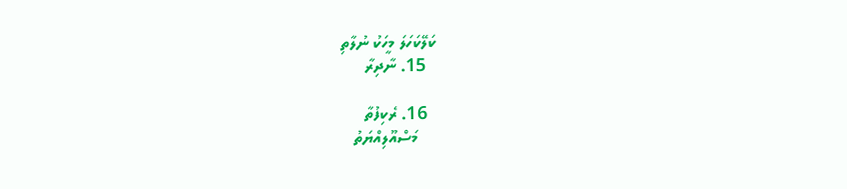ކަލޭކަހަލަ މީހަކު ނުލާތި
  15. ނާދިރާ

  16. ރެކިފުތާ
    މަސްއޫލިއްޔަތު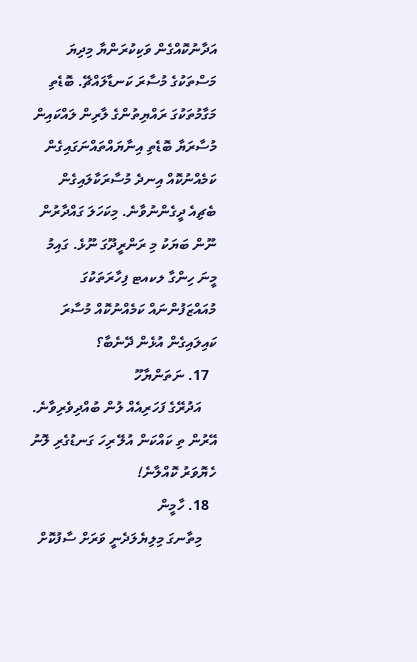އަދާނުކޮއްގެން ވަކިކުރަންޔާ މިދިޔަ މަސްތަކުގެ މުސާރަ ކަނޑާލައްޗޭ. ބޮޑެތި މަގާމުތަކުގަ ރައްޔިތުންގެ ލާރިން ލައްކައިން މުސާރަޔާ ބޮޑެތި އިނާޔައްތައްނަގައިގެން ކަމެއްނުކޮއް އިނދެ މުސާރަކާލައިގެން ބެޗިއެ ދީގެންނުވާނެ. މިކަހަލަ ގައްދާރުން ނޫން ބަޔަކު މި ރަންރީދޫގަ ނޫޅެ. ގައިމު މީނަ ހިންގާ ލކއޓ ފިހާރަތަކުގަ މުއައްޒަފުންނައް ކަމެއްނުކޮއް މުސާރަ ކައިލައިގެން އުޅެން ދޭނެބާ؟
  17. ނަތަންޔާހޫ
    އަދުރޭގެ ފަހަރިއެއް ލުން ބުއްދިވެރިވާނެ. އޭރުން ތި ކައްކަން އުލޭ ރިހަ ގަނޑުގެރި ލޮނު ހެޔޮވަރު ކޮއްލާނެ!
  18. ހާމީން
    މިތާނގަ މިލިޔެލަދެނީ ވަރަށް ސާފުކޮށް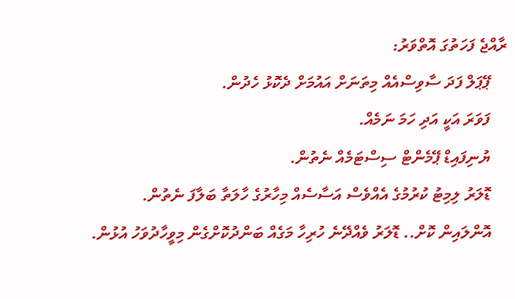ރާއްޖެ ފަހަތުގަ އޮތްވަރު:
    ޕޭޕަލް ފަދަ ސާވިސްއެއް މިތަނަށް އައުމަށް ދެކޮޅު ހެދުން.
    ފަވަރަ އަކީ އަދި ހަމަ ނަމެއް.
    ޔުނިފައިޑް ޕޭމެންޓް ސިސްޓަމެއް ނެތުން.
    ޑޮލަރު ލިމިޓު ކުރުމުގެ އެއްވެސް އަސާސެއް މިހާރުގެ ހާލަތާ ބަލާފަ ނެތުން.
    އޮންލައިން ކޮށް.. ޑޮލަރު ވެއްދޭނެ ހުރިހާ މަގެއް ބަންދުކޮށްގެން މިވީހާދުވަހު އުޅުން.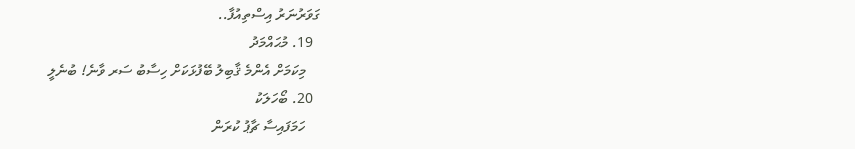ގަވަރުނަރު އިސްތިއުފާ..
  19. މުޙައްމަދު
    މިކަމަށް އެންމެ ޤާބިލު ބޭފުޅަކަށް ހިސާބު ސަރ ވާނެ! ބުނެލީ
  20. ބޯހަލަކު
    ހަމަފައިސާ ޗާޕު ކުރަން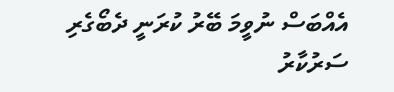އެއްބަސް ނުވީމަ ބޭރު ކުރަނީ ދެބޯގެރި ސަރުކާރު